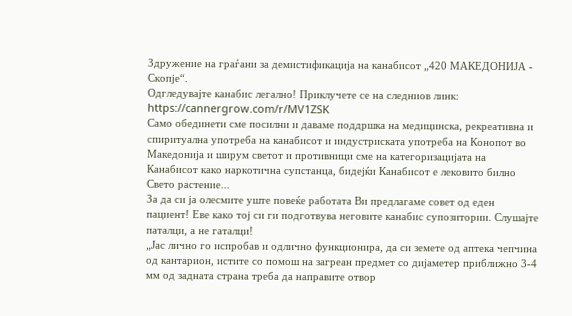Здружение на граѓани за демистификација на канабисот „420 МАКЕДОНИЈА - Скопје“.
Одгледувајте канабис легално! Приклучете се на следниов линк: https://cannergrow.com/r/MV1ZSK
Само обединети сме посилни и даваме поддршка на медицинска, рекреативна и спиритуална употреба на канабисот и индустриската употреба на Конопот во Македонија и ширум светот и противници сме на категоризацијата на Канабисот како наркотична супстанца, бидејќи Канабисот е лековито билно Свето растение...
За да си ја олесмите уште повеќе работата Ви предлагаме совет од еден пациент! Еве како тој си ги подготвува неговите канабис супозитории. Слушајте паталци, а не гаталци!
„Јас лично го испробав и одлично функционира, да си земете од аптека чепчина од кантарион, истите со помош на загреан предмет со дијаметер приближно 3-4 мм од задната страна треба да направите отвор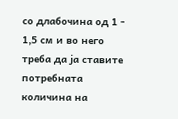со длабочина од 1 - 1,5 см и во него треба да ја ставите потребната количина на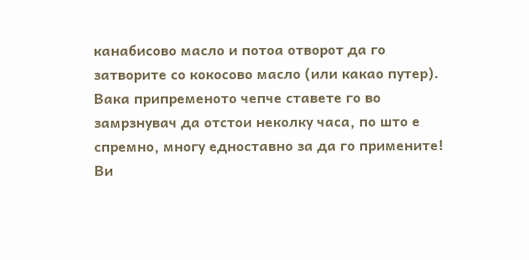канабисово масло и потоа отворот да го затворите со кокосово масло (или какао путер). Вака припременото чепче ставете го во замрзнувач да отстои неколку часа, по што е спремно, многу едноставно за да го примените! Ви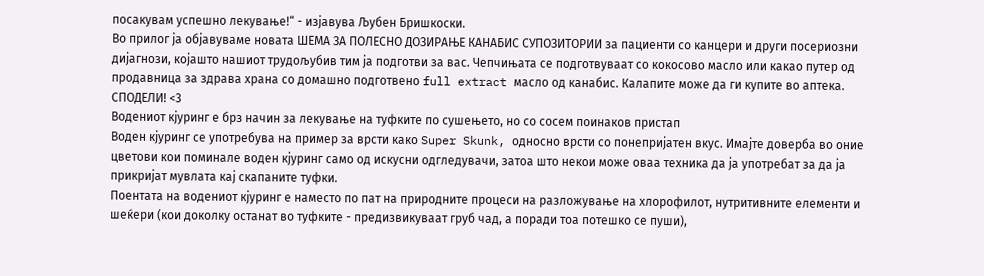посакувам успешно лекување!“ - изјавува Љубен Бришкоски.
Во прилог ја објавуваме новата ШЕМА ЗА ПОЛЕСНО ДОЗИРАЊЕ КАНАБИС СУПОЗИТОРИИ за пациенти со канцери и други посериозни дијагнози, којашто нашиот трудољубив тим ја подготви за вас. Чепчињата се подготвуваат со кокосово масло или какао путер од продавница за здрава храна со домашно подготвено full extract масло од канабис. Калапите може да ги купите во аптека. СПОДЕЛИ! <3
Водениот кјуринг е брз начин за лекување на туфките по сушењето, но со сосем поинаков пристап
Воден кјуринг се употребува на пример за врсти како Super Skunk, односно врсти со понепријатен вкус. Имајте доверба во оние цветови кои поминале воден кјуринг само од искусни одгледувачи, затоа што некои може оваа техника да ја употребат за да ја прикријат мувлата кај скапаните туфки.
Поентата на водениот кјуринг е наместо по пат на природните процеси на разложување на хлорофилот, нутритивните елементи и шеќери (кои доколку останат во туфките - предизвикуваат груб чад, а поради тоа потешко се пуши),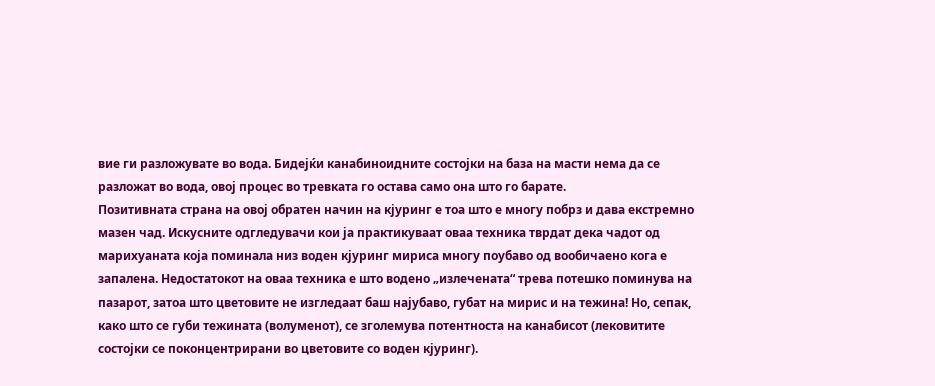вие ги разложувате во вода. Бидејќи канабиноидните состојки на база на масти нема да се разложат во вода, овој процес во тревката го остава само она што го барате.
Позитивната страна на овој обратен начин на кјуринг е тоа што е многу побрз и дава екстремно мазен чад. Искусните одгледувачи кои ја практикуваат оваа техника тврдат дека чадот од марихуаната која поминала низ воден кјуринг мириса многу поубаво од вообичаено кога е запалена. Недостатокот на оваа техника е што водено „излечената“ трева потешко поминува на пазарот, затоа што цветовите не изгледаат баш најубаво, губат на мирис и на тежина! Но, сепак, како што се губи тежината (волуменот), се зголемува потентноста на канабисот (лековитите состојки се поконцентрирани во цветовите со воден кјуринг).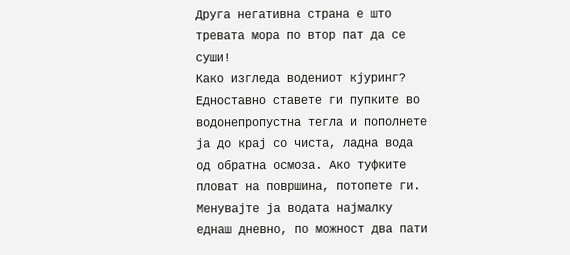Друга негативна страна е што тревата мора по втор пат да се суши!
Како изгледа водениот кјуринг?
Едноставно ставете ги пупките во водонепропустна тегла и пополнете ја до крај со чиста, ладна вода од обратна осмоза. Ако туфките пловат на површина, потопете ги. Менувајте ја водата најмалку еднаш дневно, по можност два пати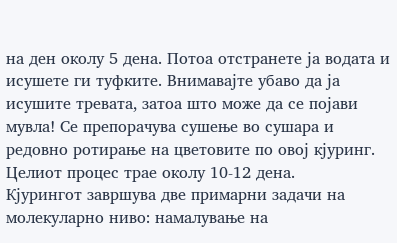на ден околу 5 дена. Потоа отстранете ја водата и исушете ги туфките. Внимавајте убаво да ја исушите тревата, затоа што може да се појави мувла! Се препорачува сушење во сушара и редовно ротирање на цветовите по овој кјуринг. Целиот процес трае околу 10-12 дена.
Кјурингот завршува две примарни задачи на молекуларно ниво: намалување на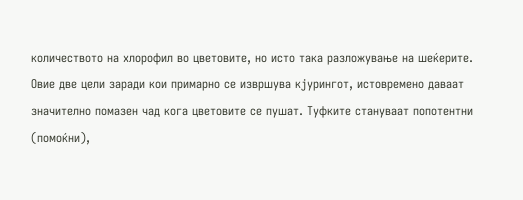количеството на хлорофил во цветовите, но исто така разложување на шеќерите. Овие две цели заради кои примарно се извршува кјурингот, истовремено даваат значително помазен чад кога цветовите се пушат. Туфките стануваат попотентни (помоќни),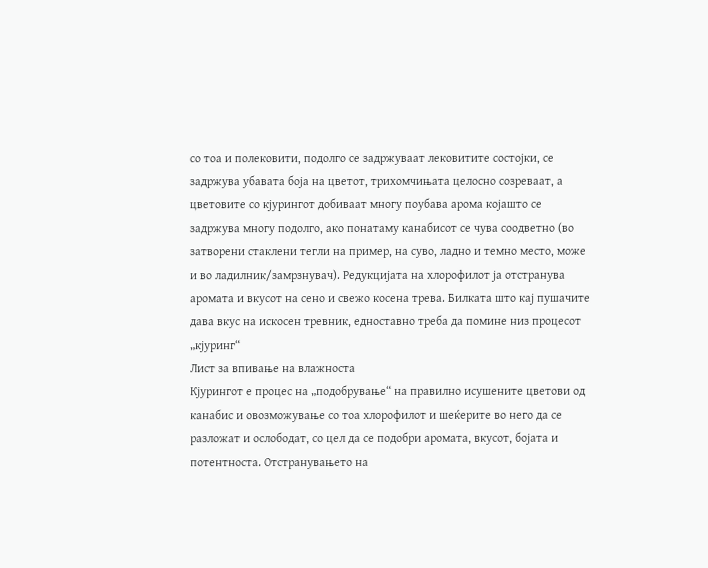со тоа и полековити, подолго се задржуваат лековитите состојки, се задржува убавата боја на цветот, трихомчињата целосно созреваат, а цветовите со кјурингот добиваат многу поубава арома којашто се задржува многу подолго, ако понатаму канабисот се чува соодветно (во затворени стаклени тегли на пример, на суво, ладно и темно место, може и во ладилник/замрзнувач). Редукцијата на хлорофилот ја отстранува аромата и вкусот на сено и свежо косена трева. Билката што кај пушачите дава вкус на искосен тревник, едноставно треба да помине низ процесот „кјуринг“
Лист за впивање на влажноста
Кјурингот е процес на „подобрување“ на правилно исушените цветови од канабис и овозможување со тоа хлорофилот и шеќерите во него да се разложат и ослободат, со цел да се подобри аромата, вкусот, бојата и потентноста. Отстранувањето на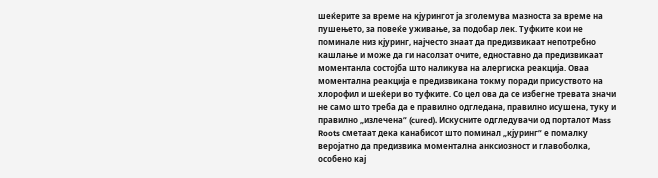шеќерите за време на кјурингот ја зголемува мазноста за време на пушењето, за повеќе уживање, за подобар лек. Туфките кои не поминале низ кјуринг, најчесто знаат да предизвикаат непотребно кашлање и може да ги насолзат очите, едноставно да предизвикаат моментанла состојба што наликува на алергиска реакција. Оваа моментална реакција е предизвикана токму поради присуството на хлорофил и шеќери во туфките. Со цел ова да се избегне тревата значи не само што треба да е правилно одгледана, правилно исушена, туку и правилно „излечена“ (cured). Искусните одгледувачи од порталот Mass Roots сметаат дека канабисот што поминал „кјуринг“ е помалку веројатно да предизвика моментална анксиозност и главоболка, особено кај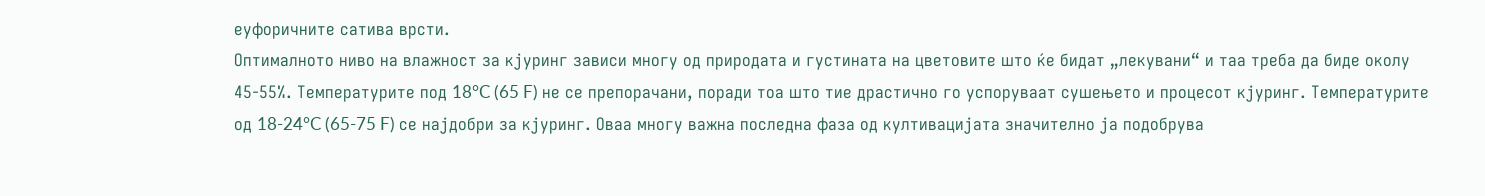еуфоричните сатива врсти.
Оптималното ниво на влажност за кјуринг зависи многу од природата и густината на цветовите што ќе бидат „лекувани“ и таа треба да биде околу 45-55%. Температурите под 18°C (65 F) не се препорачани, поради тоа што тие драстично го успоруваат сушењето и процесот кјуринг. Температурите од 18-24°C (65-75 F) се најдобри за кјуринг. Оваа многу важна последна фаза од култивацијата значително ја подобрува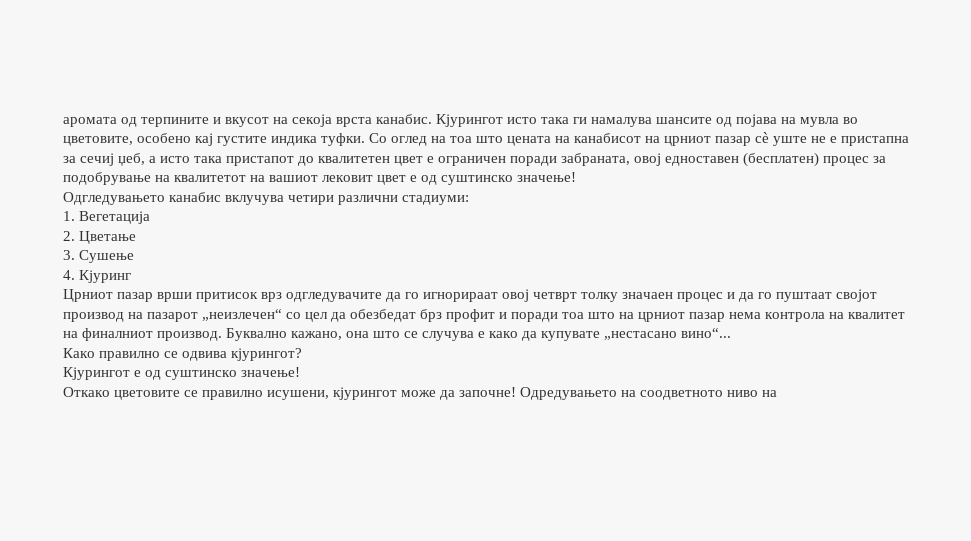аромата од терпините и вкусот на секоја врста канабис. Кјурингот исто така ги намалува шансите од појава на мувла во цветовите, особено кај густите индика туфки. Со оглед на тоа што цената на канабисот на црниот пазар сè уште не е пристапна за сечиј џеб, а исто така пристапот до квалитетен цвет е ограничен поради забраната, овој едноставен (бесплатен) процес за подобрување на квалитетот на вашиот лековит цвет е од суштинско значење!
Одгледувањето канабис вклучува четири различни стадиуми:
1. Вегетација
2. Цветање
3. Сушење
4. Кјуринг
Црниот пазар врши притисок врз одгледувачите да го игнорираат овој четврт толку значаен процес и да го пуштаат својот производ на пазарот „неизлечен“ со цел да обезбедат брз профит и поради тоа што на црниот пазар нема контрола на квалитет на финалниот производ. Буквално кажано, она што се случува е како да купувате „нестасано вино“...
Како правилно се одвива кјурингот?
Кјурингот е од суштинско значење!
Откако цветовите се правилно исушени, кјурингот може да започне! Одредувањето на соодветното ниво на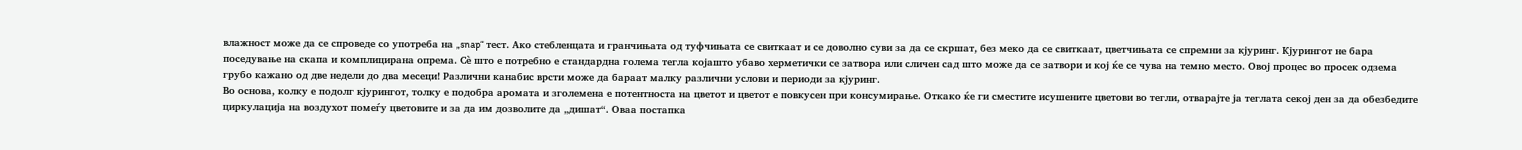влажност може да се спроведе со употреба на „snap“ тест. Ако стебленцата и гранчињата од туфчињата се свиткаат и се доволно суви за да се скршат, без меко да се свиткаат, цветчињата се спремни за кјуринг. Кјурингот не бара поседување на скапа и комплицирана опрема. Сè што е потребно е стандардна голема тегла којашто убаво херметички се затвора или сличен сад што може да се затвори и кој ќе се чува на темно место. Овој процес во просек одзема грубо кажано од две недели до два месеци! Различни канабис врсти може да бараат малку различни услови и периоди за кјуринг.
Во основа, колку е подолг кјурингот, толку е подобра аромата и зголемена е потентноста на цветот и цветот е повкусен при консумирање. Откако ќе ги сместите исушените цветови во тегли, отварајте ја теглата секој ден за да обезбедите циркулација на воздухот помеѓу цветовите и за да им дозволите да „дишат“. Оваа постапка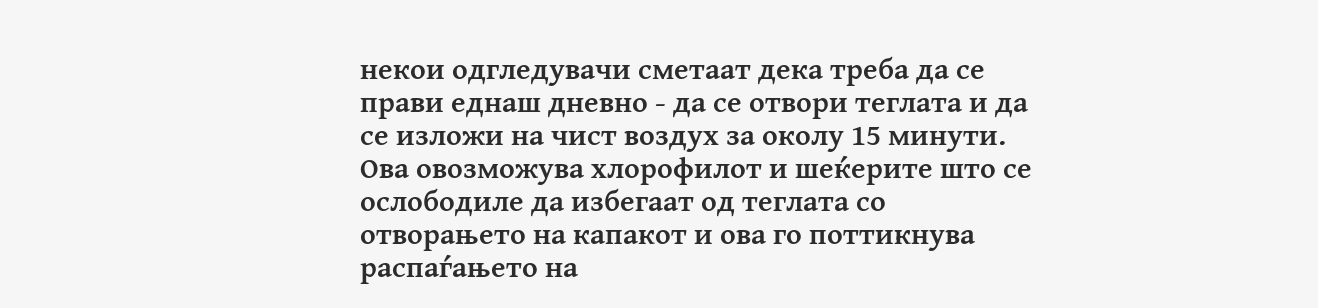некои одгледувачи сметаат дека треба да се прави еднаш дневно - да се отвори теглата и да се изложи на чист воздух за околу 15 минути. Ова овозможува хлорофилот и шеќерите што се ослободиле да избегаат од теглата со отворањето на капакот и ова го поттикнува распаѓањето на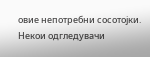овие непотребни сосотојки.
Некои одгледувачи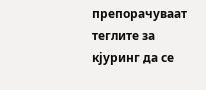препорачуваат теглите за кјуринг да се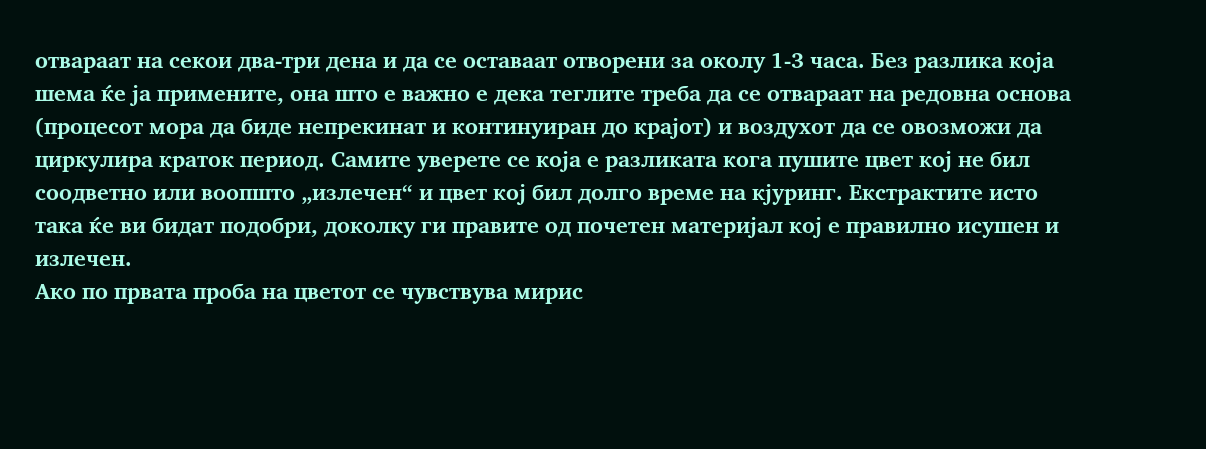отвараат на секои два-три дена и да се оставаат отворени за околу 1-3 часа. Без разлика која шема ќе ја примените, она што е важно е дека теглите треба да се отвараат на редовна основа (процесот мора да биде непрекинат и континуиран до крајот) и воздухот да се овозможи да циркулира краток период. Самите уверете се која е разликата кога пушите цвет кој не бил соодветно или воопшто „излечен“ и цвет кој бил долго време на кјуринг. Екстрактите исто така ќе ви бидат подобри, доколку ги правите од почетен материјал кој е правилно исушен и излечен.
Ако по првата проба на цветот се чувствува мирис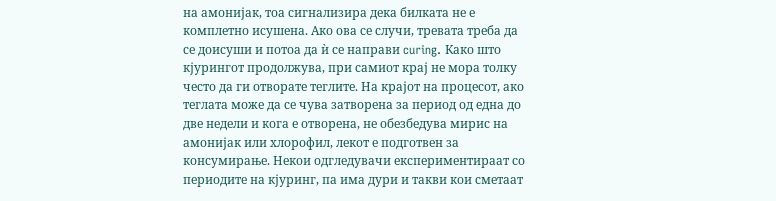на амонијак, тоа сигнализира дека билката не е комплетно исушена. Ако ова се случи, тревата треба да се доисуши и потоа да ѝ се направи curing. Како што кјурингот продолжува, при самиот крај не мора толку често да ги отворате теглите. На крајот на процесот, ако теглата може да се чува затворена за период од една до две недели и кога е отворена, не обезбедува мирис на амонијак или хлорофил, лекот е подготвен за консумирање. Некои одгледувачи експериментираат со периодите на кјуринг, па има дури и такви кои сметаат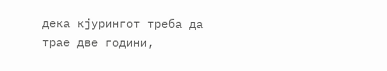дека кјурингот треба да трае две години,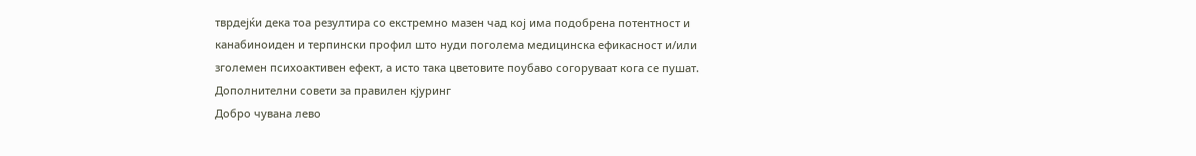тврдејќи дека тоа резултира со екстремно мазен чад кој има подобрена потентност и канабиноиден и терпински профил што нуди поголема медицинска ефикасност и/или зголемен психоактивен ефект, а исто така цветовите поубаво согоруваат кога се пушат.
Дополнителни совети за правилен кјуринг
Добро чувана лево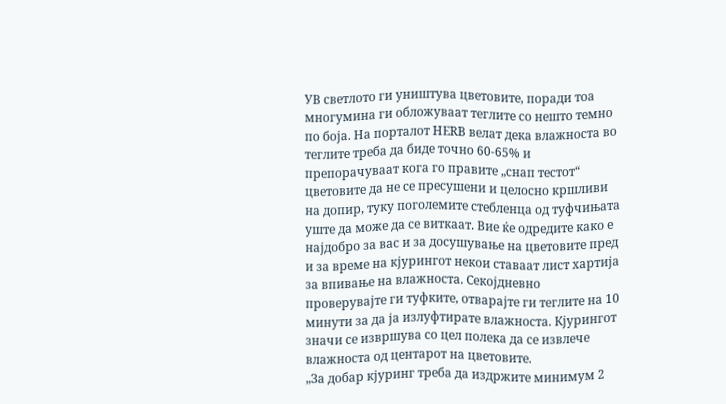УВ светлото ги уништува цветовите, поради тоа многумина ги обложуваат теглите со нешто темно по боја. На порталот HERB велат дека влажноста во теглите треба да биде точно 60-65% и препорачуваат кога го правите „снап тестот“ цветовите да не се пресушени и целосно кршливи на допир, туку поголемите стебленца од туфчињата уште да може да се виткаат. Вие ќе одредите како е најдобро за вас и за досушување на цветовите пред и за време на кјурингот некои ставаат лист хартија за впивање на влажноста. Секојдневно проверувајте ги туфките, отварајте ги теглите на 10 минути за да ја излуфтирате влажноста. Кјурингот значи се извршува со цел полека да се извлече влажноста од центарот на цветовите.
„За добар кјуринг треба да издржите минимум 2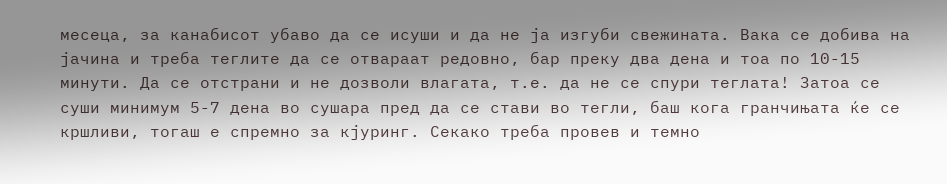месеца, за канабисот убаво да се исуши и да не ја изгуби свежината. Вака се добива на јачина и треба теглите да се отвараат редовно, бар преку два дена и тоа по 10-15 минути. Да се отстрани и не дозволи влагата, т.е. да не се спури теглата! Затоа се суши минимум 5-7 дена во сушара пред да се стави во тегли, баш кога гранчињата ќе се кршливи, тогаш е спремно за кјуринг. Секако треба провев и темно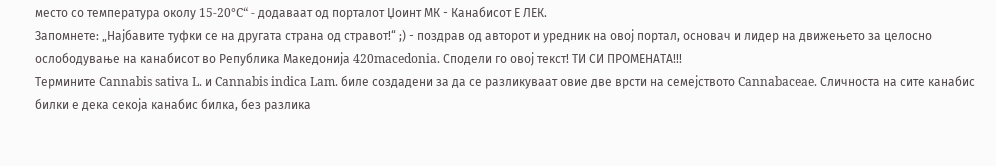место со температура околу 15-20°C“ - додаваат од порталот Џоинт МК - Канабисот Е ЛЕК.
Запомнете: „Најбавите туфки се на другата страна од стравот!“ ;) - поздрав од авторот и уредник на овој портал, основач и лидер на движењето за целосно ослободување на канабисот во Република Македонија 420macedonia. Сподели го овој текст! ТИ СИ ПРОМЕНАТА!!!
Термините Cannabis sativa L. и Cannabis indica Lam. биле создадени за да се разликуваат овие две врсти на семејството Cannabaceae. Сличноста на сите канабис билки е дека секоја канабис билка, без разлика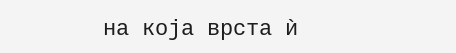на која врста ѝ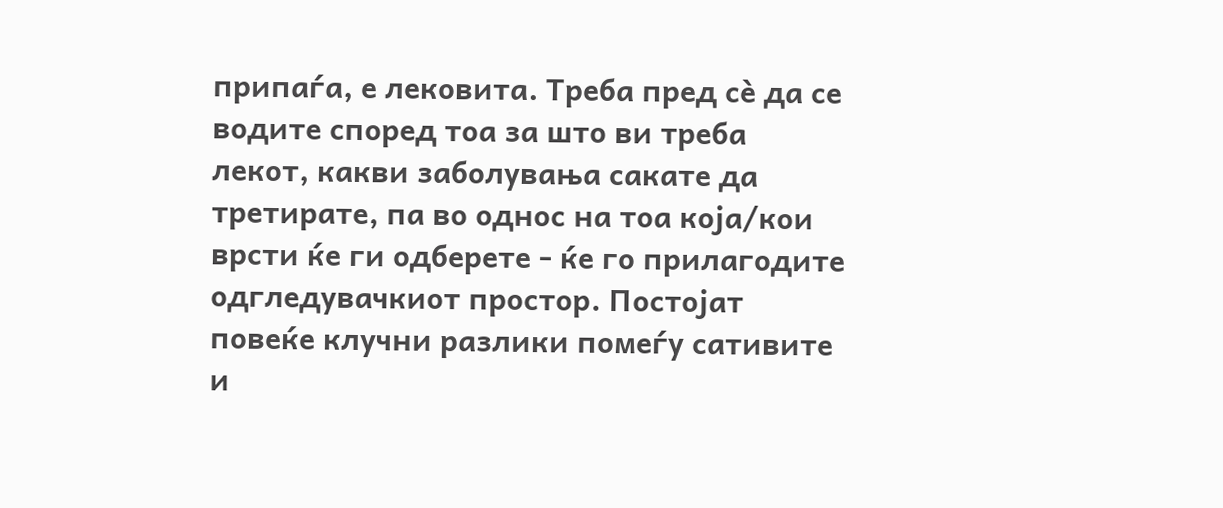припаѓа, е лековита. Треба пред сè да се водите според тоа за што ви треба лекот, какви заболувања сакате да третирате, па во однос на тоа која/кои врсти ќе ги одберете - ќе го прилагодите одгледувачкиот простор. Постојат повеќе клучни разлики помеѓу сативите и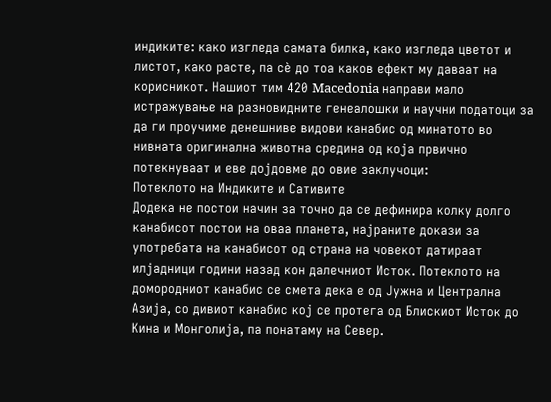индиките: како изгледа самата билка, како изгледа цветот и листот, како расте, па сè до тоа каков ефект му даваат на корисникот. Нашиот тим 420 Macedonia направи мало истражување на разновидните генеалошки и научни податоци за да ги проучиме денешниве видови канабис од минатото во нивната оригинална животна средина од која првично потекнуваат и еве дојдовме до овие заклучоци:
Потеклото на Индиките и Сативите
Додека не постои начин за точно да се дефинира колку долго канабисот постои на оваа планета, најраните докази за употребата на канабисот од страна на човекот датираат илјадници години назад кон далечниот Исток. Потеклото на домородниот канабис се смета дека е од Јужна и Централна Азија, со дивиот канабис кој се протега од Блискиот Исток до Кина и Монголија, па понатаму на Север.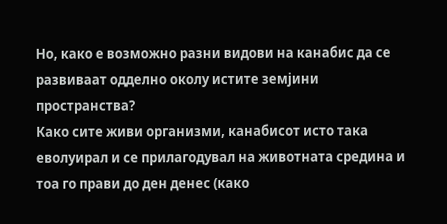Но, како е возможно разни видови на канабис да се развиваат одделно околу истите земјини пространства?
Како сите живи организми, канабисот исто така еволуирал и се прилагодувал на животната средина и тоа го прави до ден денес (како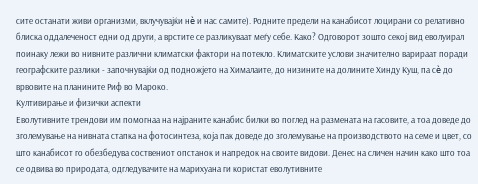сите останати живи организми, вклучувајќи нè и нас самите). Родните предели на канабисот лоцирани со релативно блиска оддалеченост едни од други, а врстите се разликуваат меѓу себе. Како? Одговорот зошто секој вид еволуирал поинаку лежи во нивните различни климатски фактори на потекло. Климатските услови значително варираат поради географските разлики - започнувајќи од подножјето на Хималаите, до низините на долините Хинду Куш, па сè до врвовите на планините Риф во Мароко.
Култивирање и физички аспекти
Еволутивните трендови им помогнаа на најраните канабис билки во поглед на размената на гасовите, а тоа доведе до зголемување на нивната стапка на фотосинтеза, која пак доведе до зголемување на производството на семе и цвет, со што канабисот го обезбедува соствениот опстанок и напредок на своите видови. Денес на сличен начин како што тоа се одвива во природата, одгледувачите на марихуана ги користат еволутивните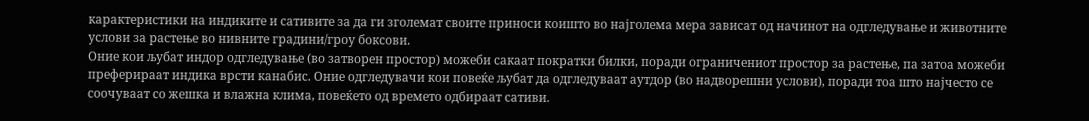карактеристики на индиките и сативите за да ги зголемат своите приноси коишто во најголема мера зависат од начинот на одгледување и животните услови за растење во нивните градини/гроу боксови.
Оние кои љубат индор одгледување (во затворен простор) можеби сакаат пократки билки, поради ограничениот простор за растење, па затоа можеби преферираат индика врсти канабис. Оние одгледувачи кои повеќе љубат да одгледуваат аутдор (во надворешни услови), поради тоа што најчесто се соочуваат со жешка и влажна клима, повеќето од времето одбираат сативи.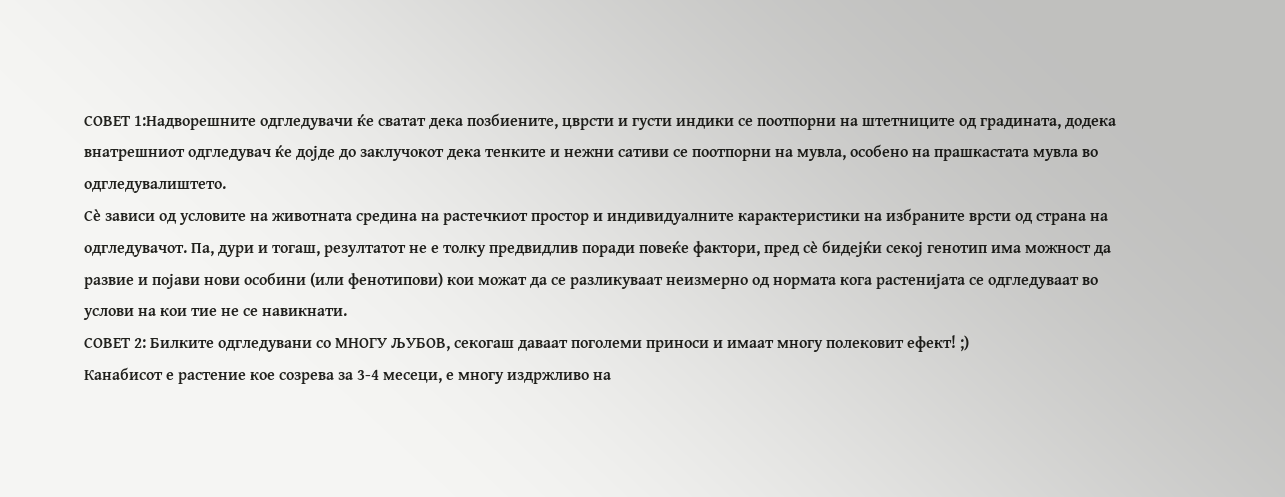СОВЕТ 1:Надворешните одгледувачи ќе сватат дека позбиените, цврсти и густи индики се поотпорни на штетниците од градината, додека внатрешниот одгледувач ќе дојде до заклучокот дека тенките и нежни сативи се поотпорни на мувла, особено на прашкастата мувла во одгледувалиштето.
Сè зависи од условите на животната средина на растечкиот простор и индивидуалните карактеристики на избраните врсти од страна на одгледувачот. Па, дури и тогаш, резултатот не е толку предвидлив поради повеќе фактори, пред сè бидејќи секој генотип има можност да развие и појави нови особини (или фенотипови) кои можат да се разликуваат неизмерно од нормата кога растенијата се одгледуваат во услови на кои тие не се навикнати.
СОВЕТ 2: Билките одгледувани со МНОГУ ЉУБОВ, секогаш даваат поголеми приноси и имаат многу полековит ефект! ;)
Канабисот е растение кое созрева за 3-4 месеци, е многу издржливо на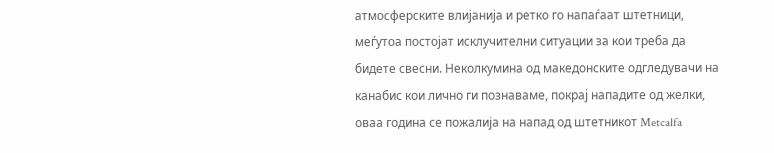атмосферските влијанија и ретко го напаѓаат штетници, меѓутоа постојат исклучителни ситуации за кои треба да бидете свесни. Неколкумина од македонските одгледувачи на канабис кои лично ги познаваме, покрај нападите од желки, оваа година се пожалија на напад од штетникот Metcalfa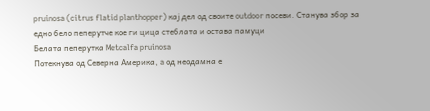pruinosa (citrus flatid planthopper) кај дел од своите outdoor посеви. Станува збор за едно бело пеперутче кое ги цица стеблата и остава памуци
Белата пеперутка Metcalfa pruinosa
Потекнува од Северна Америка, a од неодамна е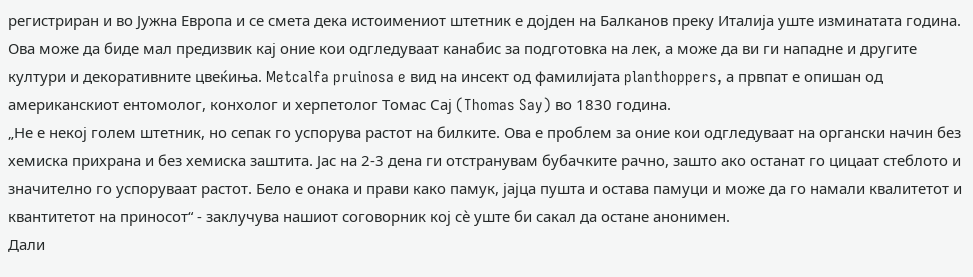регистриран и во Јужна Европа и се смета дека истоимениот штетник е дојден на Балканов преку Италија уште изминатата година. Ова може да биде мал предизвик кај оние кои одгледуваат канабис за подготовка на лек, а може да ви ги нападне и другите култури и декоративните цвеќиња. Metcalfa pruinosa e вид на инсект од фамилијата planthoppers, а првпат е опишан од американскиот ентомолог, конхолог и херпетолог Томас Сај (Thomas Say) во 1830 година.
„Не е некој голем штетник, но сепак го успорува растот на билките. Ова е проблем за оние кои одгледуваат на органски начин без хемиска прихрана и без хемиска заштита. Јас на 2-3 дена ги отстранувам бубачките рачно, зашто ако останат го цицаат стеблото и значително го успоруваат растот. Бело е онака и прави како памук, јајца пушта и остава памуци и може да го намали квалитетот и квантитетот на приносот“ - заклучува нашиот соговорник кој сè уште би сакал да остане анонимен.
Дали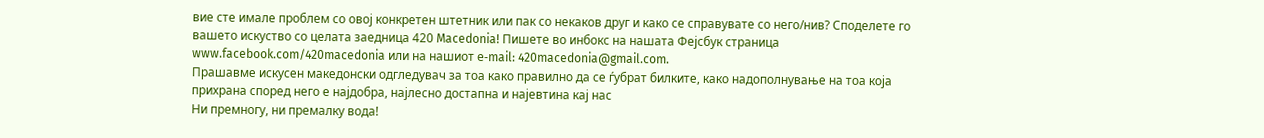вие сте имале проблем со овој конкретен штетник или пак со некаков друг и како се справувате со него/нив? Споделете го вашето искуство со целата заедница 420 Macedonia! Пишете во инбокс на нашата Фејсбук страница www.facebook.com/420macedonia или на нашиот е-mail: 420macedonia@gmail.com.
Прашавме искусен македонски одгледувач за тоа како правилно да се ѓубрат билките, како надополнување на тоа која прихрана според него е најдобра, најлесно достапна и најевтина кај нас
Ни премногу, ни премалку вода!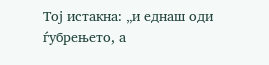Тој истакна: „и еднаш оди ѓубрењето, а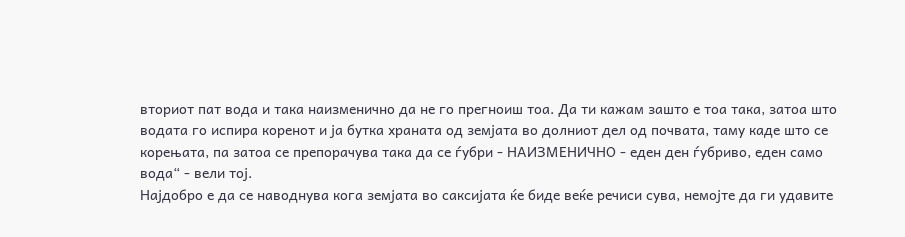вториот пат вода и така наизменично да не го прегноиш тоа. Да ти кажам зашто е тоа така, затоа што водата го испира коренот и ја бутка храната од земјата во долниот дел од почвата, таму каде што се корењата, па затоа се препорачува така да се ѓубри - НАИЗМЕНИЧНО - еден ден ѓубриво, еден само вода“ - вели тој.
Најдобро е да се наводнува кога земјата во саксијата ќе биде веќе речиси сува, немојте да ги удавите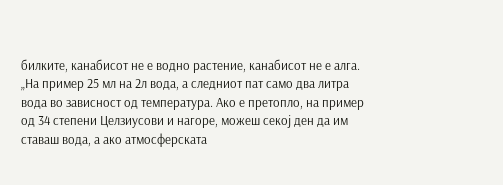билките, канабисот не е водно растение, канабисот не е алга. „На пример 25 мл на 2л вода, а следниот пат само два литра вода во зависност од температура. Ако е претопло, на пример од 34 степени Целзиусови и нагоре, можеш секој ден да им ставаш вода, а ако атмосферската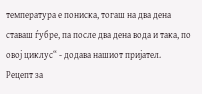температура е пониска, тогаш на два дена ставаш ѓубре, па после два дена вода и така, по овој циклус“ - додава нашиот пријател.
Рецепт за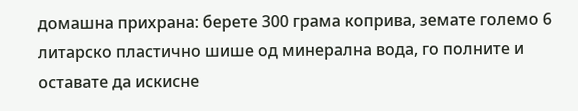домашна прихрана: берете 300 грама коприва, земате големо 6 литарско пластично шише од минерална вода, го полните и оставате да искисне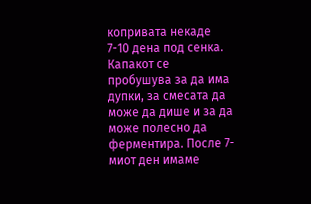копривата некаде 7-10 дена под сенка. Капакот се пробушува за да има дупки, за смесата да може да дише и за да може полесно да ферментира. После 7-миот ден имаме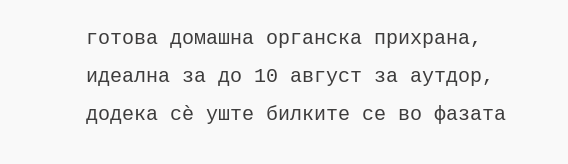готова домашна органска прихрана, идеална за до 10 август за аутдор, додека сè уште билките се во фазата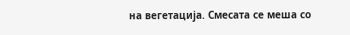на вегетација. Смесата се меша со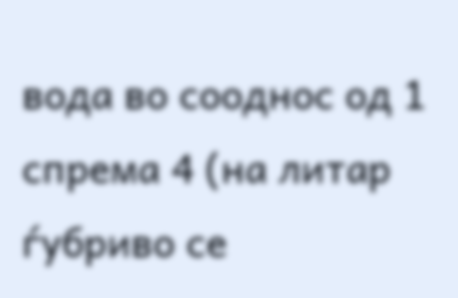вода во сооднос од 1 спрема 4 (на литар ѓубриво се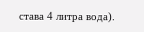става 4 литра вода).